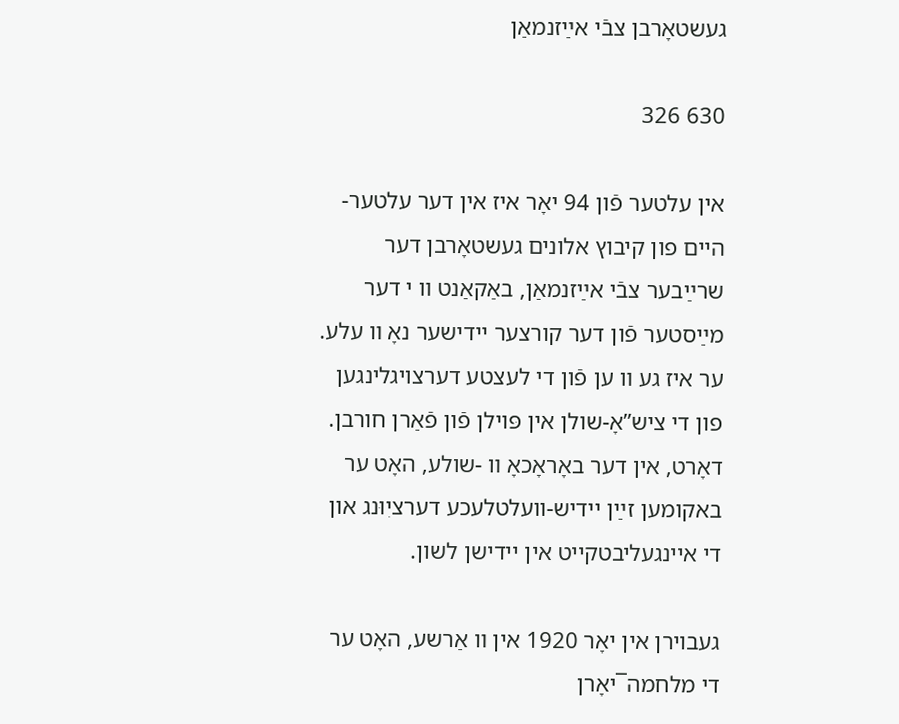געשטאָרבן צבֿי אײַזנמאַן

630 326

אין עלטער פֿון 94 יאָר איז אין דער עלטער-היים פון קיבוץ אלונים געשטאָרבן דער שרײַבער צבֿי אײַזנמאַן, באַקאַנט װ י דער מײַסטער פֿון דער קורצער יידישער נאָ װ עלע. ער איז גע װ ען פֿון די לעצטע דערצויגלינגען פון די ציש”אָ-שולן אין פּוילן פֿון פֿאַרן חורבן. דאָרט, אין דער באָראָכאָ װ -שולע, האָט ער באקומען זײַן יידיש-וועלטלעכע דערציִוּנג און די איינגעליבטקייט אין יידישן לשון.

געבוירן אין יאָר 1920 אין װ אַרשע, האָט ער די מלחמה‾יאָרן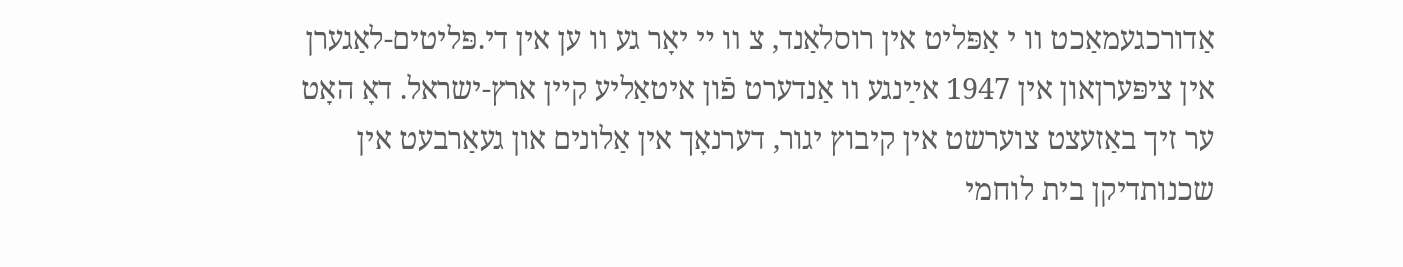אַדורכגעמאַכט װ י אַפּליט אין רוסלאַנד, צ װ ײ יאָר גע װ ען אין די.פּליטים-לאַגערן אין ציפּערןאון אין 1947 אײַנגע װ אַנדערט פֿון איטאַליע קײן ארץ-ישראל. דאָ האָט ער זיך באַזעצט צוערשט אין קיבוץ יגור, דערנאָך אין אַלונים און געאַרבעט אין שכנותדיקן בית לוחמי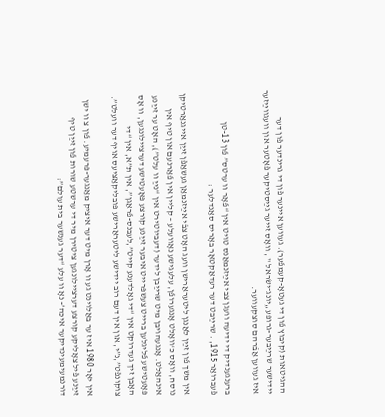ההגיטאות (קיבוץ פֿון די געטאָ-קעמפֿער). געווען איינער פֿון די גרינדער פֿון דער יידישער שרײַבער-גרופּע „יונג־ישׂראל ‟ , וואָס זייער גײַסטיקער פֿאָטער און וועגווײַזער איז געווען אַבֿרהם סוצקעווער.

ברענגענדיק די ידיעה וועגן צבי אײַזנמאַנס טויט אין “פֿאָר װ ערטס” פֿון 13-טן פֿעברואַר 1915, . שרײַבט דער רעדאַקטאָר באָריס סאַנדלער :

אין משך פֿון זײַן לאַנגן ליטעראַרישן וועג האָט צבֿי אײַזנמאַן געשאַפֿן זײַן אייגנאַרטיקן נוסח, וואָס כ‘וואָלט אָנגערופֿן, עלעגישע נאָוועלע – קליין אין פֿאַרנעם און טיף אין אינהאַלט. אָנגעהויבן מיט שרײַבן לידער (דעביוטירט אין “נײַ װ עלט”), האָט ער זײַנע פּאָעטישע פֿליגלען ברייט צעשפּרייט איבער זײַנע קורצע פּאָעטישע דערציילונגען, װ אָס האָבן זיך געדרוקט אין “די גאָלדענע קייט”,לעבנס-פֿראַגן”, אין ת”א, אין “די צוקונפֿט”,נ”י, און אין דעם רוב יידישע ליטעראַרישע פּובליקאַציעס אויף דער וועלט”.

אין יאָר 1980 איז ער באַלוינט גע װ אָרן מיט דער איציק מאַנגער-פּרעמיע. פֿון צ װ ישן זײַנע פֿיל צאָליקע קורצע דערציילונגען ציטירן מיר די ערשטע שורות פֿון זײַן טיף דורנמעימעינדיקער איכה’- נאָ װ עלע “דער גענשער בית עולם”: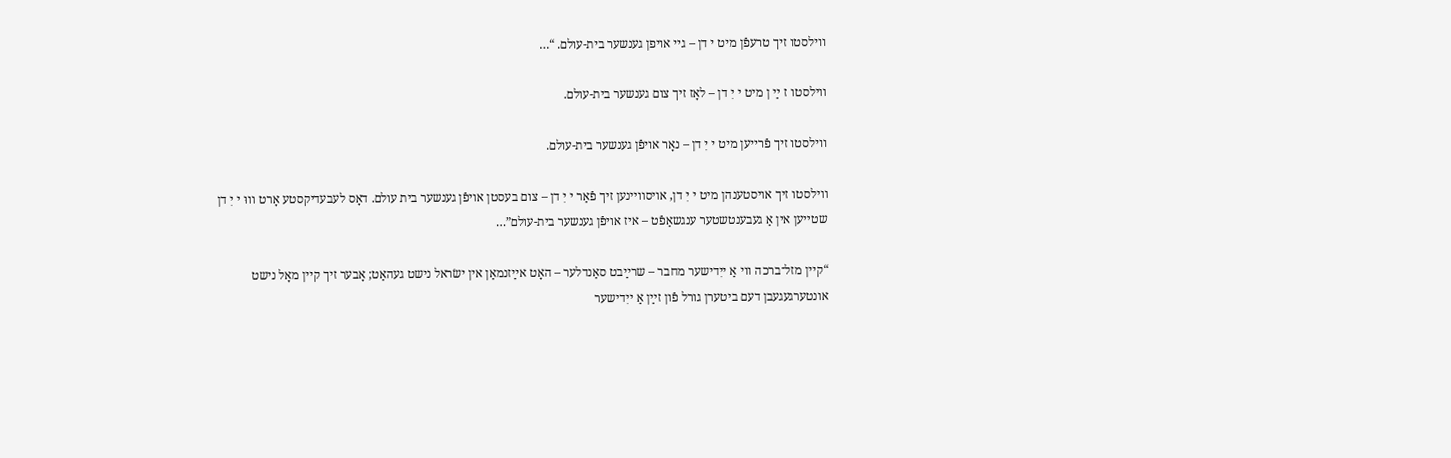װילסטו זיך טרעפֿן מיט י דן – גײ אויפן גענשער בית-עולם. “…

ווילסטו ז ײַ ן מיט י יִ דן – לאָז זיך צום גענשער בית-עולם.

װילסטו זיך פֿרײען מיט י יִ דן – נאָר אויפֿן גענשער בית-עולם.

װילסטו זיך אויסטענהן מיט י יִ דן, אויסװײנען זיך פֿאַר י יִ דן – צום בעסטן אויפֿן גענשער בית עולם. דאָס לעבעדיקסטע אָרט װוּ י יִ דן שטײען אין אַ געבענטשטער ענגשאַפֿט – איז אויפֿן גענשער בית-עולם”…

“קיין מזל־ברכה ווי אַ ייִדישער מחבר – שרײַבט סאַנדלער – האָט אײַזנמאַן אין ישׂראל נישט געהאַט; אָבער זיך קיין מאָל נישט אונטערגעגעבן דעם ביטערן גורל פֿון זײַן אַ ייִדישער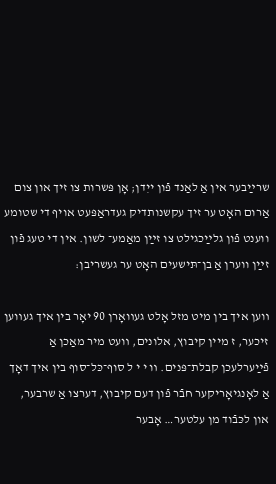שרײַבער אין אַ לאַנד פֿון ייִדן; אָן פּשרות צו זיך און צום אַרום האָט ער זיך עקשנותדיק געדראַפּעט אויף די שטומע ווענט פֿון גלײַכגילט צו זײַן מאַמע־ לשון. אין די טעג פֿון זײַן ווערן אַ בן־תּישעים האָט ער געשריבן:

װען איך בין מיט מזל אָלט געװאָרן 90 יאָר בין איך געװען זיכער, ז מיין קיבוץ, אלונים, װעט מיר מאַכן אַ פֿײַערלעכן קבלת־פּנים. װ י י ל סוף־כּל־סוף בין איך דאָך אַ לאָנגיאָריקער חבֿר פֿון דעם קיבוץ, דערצו אַ שרבער, און לכּבֿוד מן עלטער… אָבער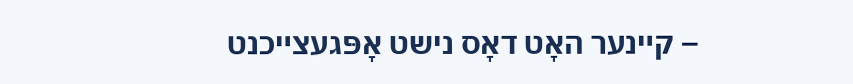– קײנער האָט דאָס נישט אָפּגעצײכנט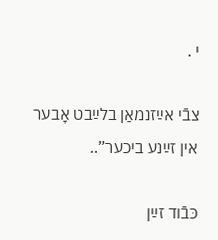י .

צבֿי אײַזנמאַן בלײַבט אָבער אין זײַנע ביכער”..

כּבֿוד זײַן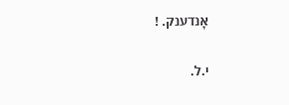אָנדענק. !

י.ל.